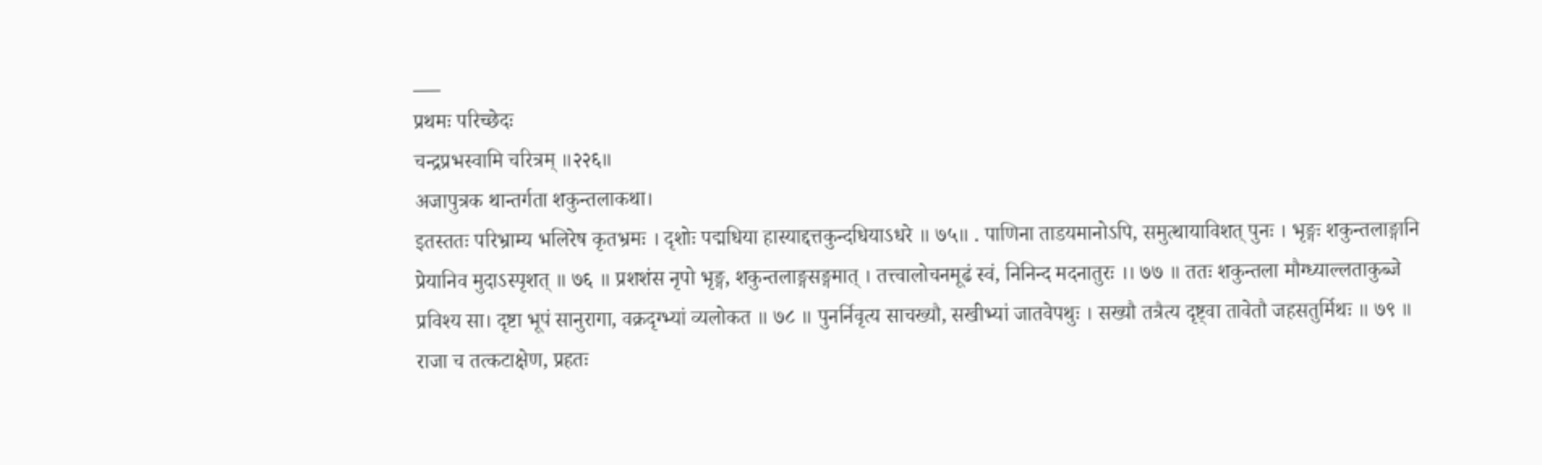___
प्रथमः परिच्छेदः
चन्द्रप्रभस्वामि चरित्रम् ॥२२६॥
अजापुत्रक थान्तर्गता शकुन्तलाकथा।
इतस्ततः परिभ्राम्य भलिरेष कृतभ्रमः । दृशोः पद्मधिया हास्याद्दत्तकुन्दधियाऽधरे ॥ ७५॥ . पाणिना ताडयमानोऽपि, समुत्थायाविशत् पुनः । भृङ्गः शकुन्तलाङ्गानि प्रेयानिव मुदाऽस्पृशत् ॥ ७६ ॥ प्रशशंस नृपो भृङ्ग, शकुन्तलाङ्गसङ्गमात् । तत्त्वालोचनमूढं स्वं, निनिन्द मदनातुरः ।। ७७ ॥ ततः शकुन्तला मौग्ध्याल्लताकुब्जे प्रविश्य सा। दृष्टा भूपं सानुरागा, वक्रदृग्भ्यां व्यलोकत ॥ ७८ ॥ पुनर्निवृत्य साचख्यौ, सखीभ्यां जातवेपथुः । सख्यौ तत्रैत्य दृष्ट्वा तावेतौ जहसतुर्मिथः ॥ ७९ ॥ राजा च तत्कटाक्षेण, प्रहतः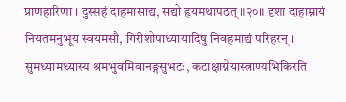प्राणहारिणा । दुस्सहं दाहमासाद्य, सद्यो हृयमथापठत् ॥२०॥ दृशा दाहाम्नायं नियतमनुभूय स्वयमसौ, गिरीशोपाध्यायादिषु निवहमाद्यं परिहरन् । सुमध्यामध्यास्य श्रमभुवमिवानङ्गसुभटः, कटाक्षाग्नेयास्त्राण्यभिकिरति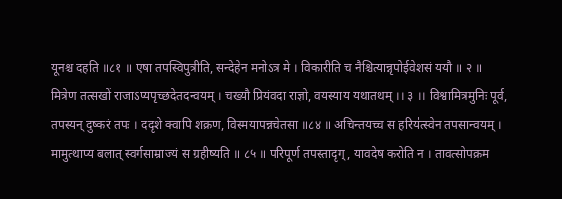यूनश्च दहति ॥८१ ॥ एषा तपस्विपुत्रीति, सन्देहेन मनोऽत्र मे । विकारीति च नैश्चित्यान्नृपोईवेशसं ययौ ॥ २ ॥ मित्रेण तत्सखों राजाऽप्यपृच्छदेतदन्वयम् । चख्यौ प्रियंवदा राज्ञो, वयस्याय यथातथम् ।। ३ ।। विश्वामित्रमुनिः पूर्व, तपस्यन् दुष्करं तपः । ददृशे क्वापि शक्रण, विस्मयापन्नचेतसा ॥८४ ॥ अचिन्तयच्च स हरिय॑त्स्वेन तपसान्वयम् । मामुत्थाप्य बलात् स्वर्गसाम्राज्यं स ग्रहीष्यति ॥ ८५ ॥ परिपूर्ण तपस्तादृग् , यावदेष करोति न । तावत्सोपक्रम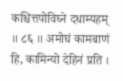कश्चित्तपोविघ्ने दधाम्यहम् ॥ ८६ ॥ अमोघं कामबाणं हि, कामिन्यो देहिनं प्रति ।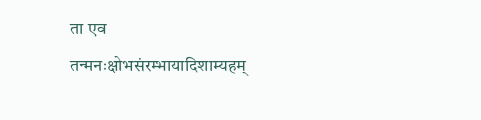ता एव तन्मनःक्षोभसंरम्भायादिशाम्यहम्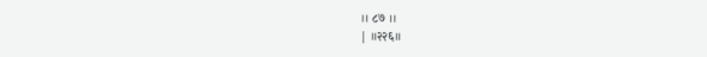।। ८७ ।।
| ॥२२६॥